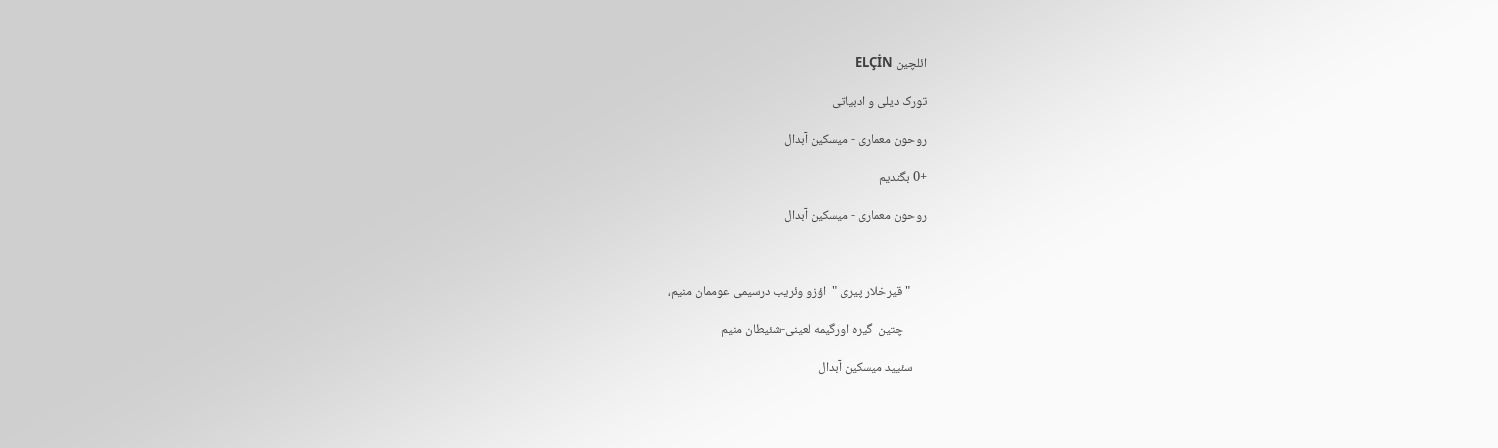ائلچین ELÇİN

تورک دیلی و ادبیاتی

روحون معماری - میسكین آبدال

+0 بگندیم

روحون معماری - میسكین آبدال



      " قیرخلار پیری "  اؤزو وئریب درسیمی عوممان منیم،

        چتین  گیره اورگیمه لعینی-شئیطان منیم

     سئیید میسكین آبدال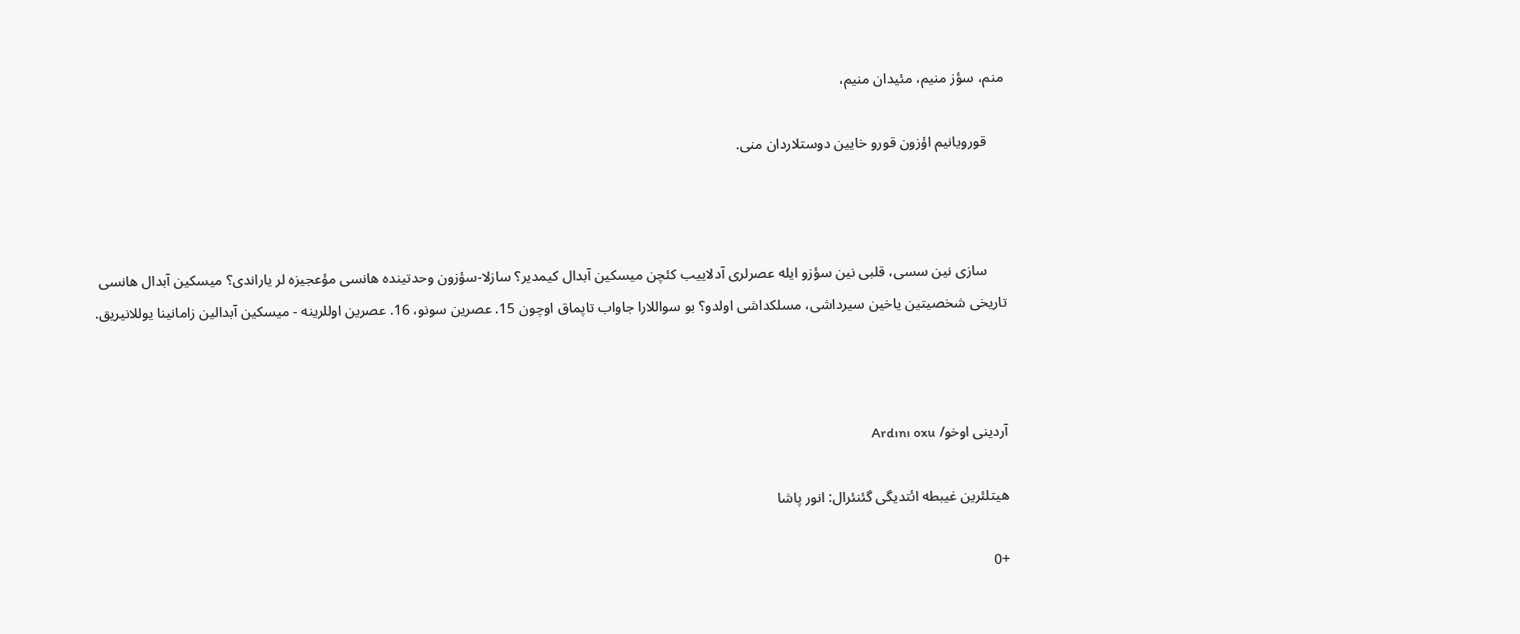منم، سؤز منیم، مئیدان منیم،

     قورویانیم اؤزون قورو خایین دوستلاردان منی.



     سازی نین سسی، قلبی نین سؤزو ایله عصرلری آدلاییب كئچن میسكین آبدال كیمدیر؟ سازلا-سؤزون وحدتینده هانسی مؤعجیزه لر یاراندی؟ میسكین آبدال هانسی تاریخی شخصیتین یاخین سیرداشی، مسلكداشی اولدو؟ بو سواللارا جاواب تاپماق اوچون 15. عصرین سونو، 16. عصرین اوللرینه - میسكین آبدالین زامانینا یوللانیریق.



آردینی اوخو/ Ardını oxu

هیتلئرین غیبطه ائتدیگی گئنئرال: انور پاشا

+0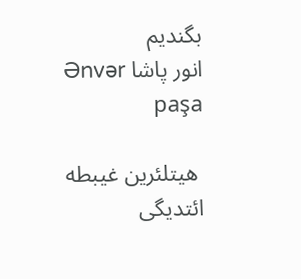بگندیم
انور پاشا Ənvər paşa

 هیتلئرین غیبطه ائتدیگی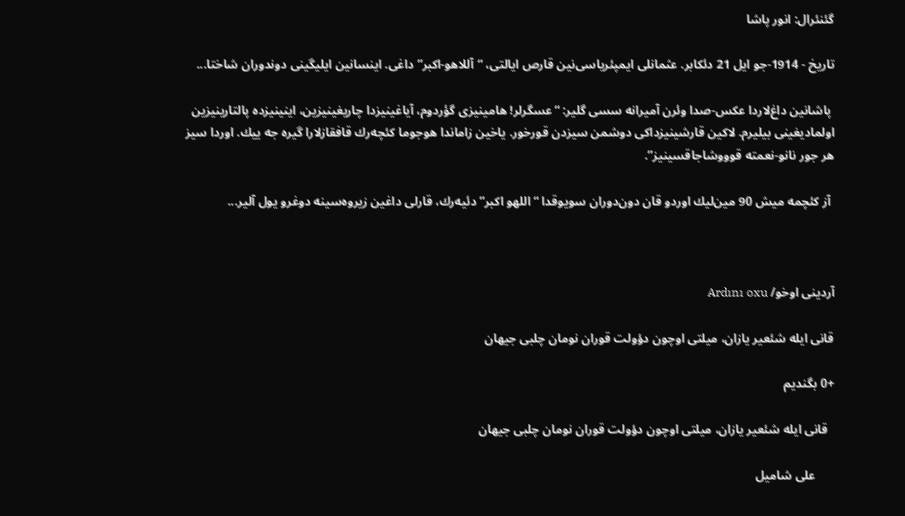گئنئرال: انور پاشا

تاریخ - 1914-جو ایل 21 دئكابر. عثمانلی ایمپئریاسی‌نین قارص ایالتی، “آللاهو-اكبر” داغی. اینسانین ایلیگینی دوندوران شاختا...

 پاشانین داغ‌لاردا عكس-صدا وئرن آمیرانه سسی گلیر: “عسگرلر! هامینیزی گؤردوم، آیاغینیزدا چاریغینیزین، اینینیزده پالتارینیزین اولمادیغینی بیلیرم. لاكین قارشینیزداكی دوشمن سیزدن قورخور. یاخین زاماندا هوجوما كئچه‌رك قافقازلارا گیره جه ییك. اوردا سیز هر جور نانو-نعمته قوووشاجاقسینیز”.

 آز كئچمه میش 90 مین‌لیك اوردو قان دون‌دوران سویوقدا “اللهو اكبر” دئیه‌رك، قارلی داغین زیروه‌سینه دوغرو یول آلیر...



آردینی اوخو/ Ardını oxu

قانی ایله شئعیر یازان، میلتی اوچون دؤولت قوران نومان چلبی جیهان

+0 بگندیم

  قانی ایله شئعیر یازان، میلتی اوچون دؤولت قوران نومان چلبی جیهان

      علی شامیل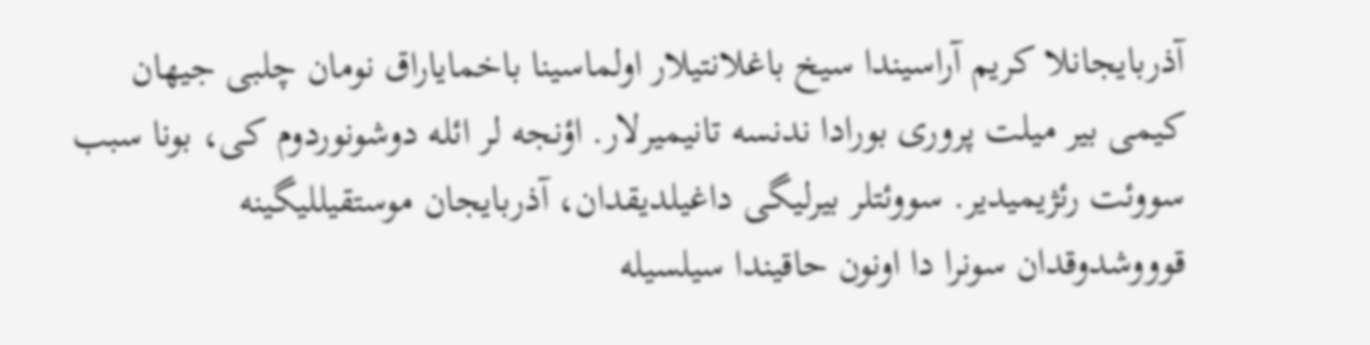آذربایجانلا كریم آراسیندا سیخ باغلانتیلار اولماسینا باخمایاراق نومان چلبی جیهان كیمی بیر میلت پروری بورادا ندنسه تانیمیرلار. اؤنجه لر ائله دوشونوردوم كی، بونا سبب سووئت رئژیمیدیر. سووئتلر بیرلیگی داغیلدیقدان، آذربایجان موستقیللیگینه قوووشدوقدان سونرا دا اونون حاقیندا سیلسیله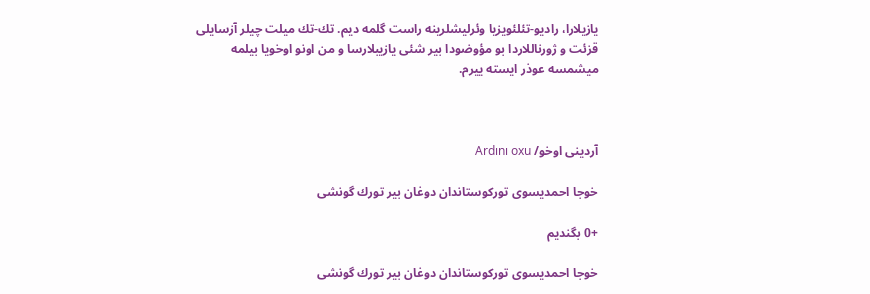یازیلارا، رادیو-تئلئویزیا وئرلیشلرینه راست گلمه دیم. تك-تك میلت چیلر آزسایلی قزئت و ژورناللاردا بو مؤوضودا بیر شئی یازیبلارسا و من اونو اوخویا بیلمه میشمسه عوذر ایسته ییرم.



آردینی اوخو/ Ardını oxu

خوجا احمدیسوی توركوستاندان دوغان بیر تورك گونشی

+0 بگندیم

خوجا احمدیسوی توركوستاندان دوغان بیر تورك گونشی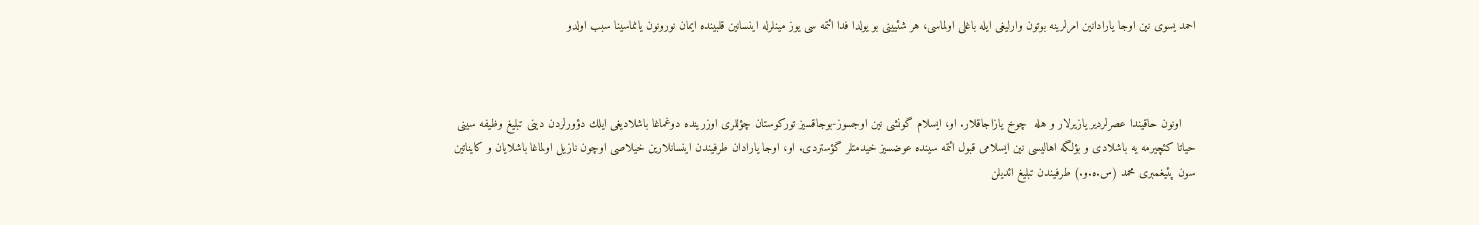احمد یسوی نین اوجا یارادانین امرلرینه بوتون وارلیغی ایله باغلی اولماسی، هر شئیینی بو یولدا فدا ائتمه سی یوز مینلرله اینسانین قلبینده ایمان نورونون یانماسینا سبب اولدو



    اونون حاقیندا عصرلردیر یازیرلار و هله  چوخ یازاجاقلار. او، ایسلام گونشی نین اوجسوز-بوجاقسیز توركوستان چؤللری اوزرینده دوغماغا باشلادیغی ایلك دؤورلردن دینی تبلیغ وظیفه سینی حیاتا كئچیرمه یه باشلادی و بؤلگه اهالیسی نین ایسلامی قبول ائتمه سینده عوضسیز خیدمتلر گؤستردی. او، اوجا یارادان طرفیندن اینسانلارین خیلاصی اوچون نازیل اولماغا باشلایان و كایناتین سون پئیغمبری محمد (س.ه.و.) طرفیندن تبلیغ ائدیلن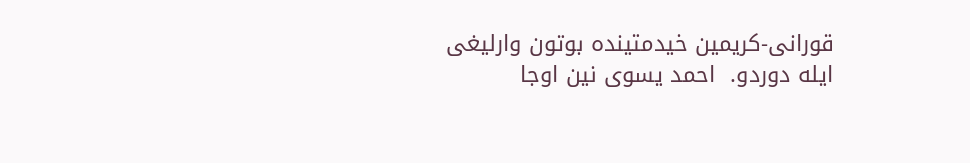قورانی-كریمین خیدمتینده بوتون وارلیغی ایله دوردو.  احمد یسوی نین اوجا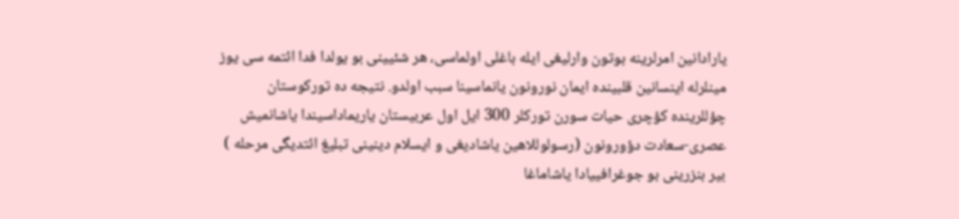یارادانین امرلرینه بوتون وارلیغی ایله باغلی اولماسی، هر شئیینی بو یولدا فدا ائتمه سی یوز مینلرله اینسانین قلبینده ایمان نورونون یانماسینا سبب اولدو. نتیجه ده توركوستان چؤللرینده كؤچری حیات سورن توركلر 300 ایل اول عربیستان یاریماداسیندا یاشانمیش عصری-سعادت دؤورونون (رسولوللاهین یاشادیغی و ایسلام دینینی تبلیغ ائتدیگی مرحله ) بیر بنزرینی بو جوغرافییادا یاشاماغا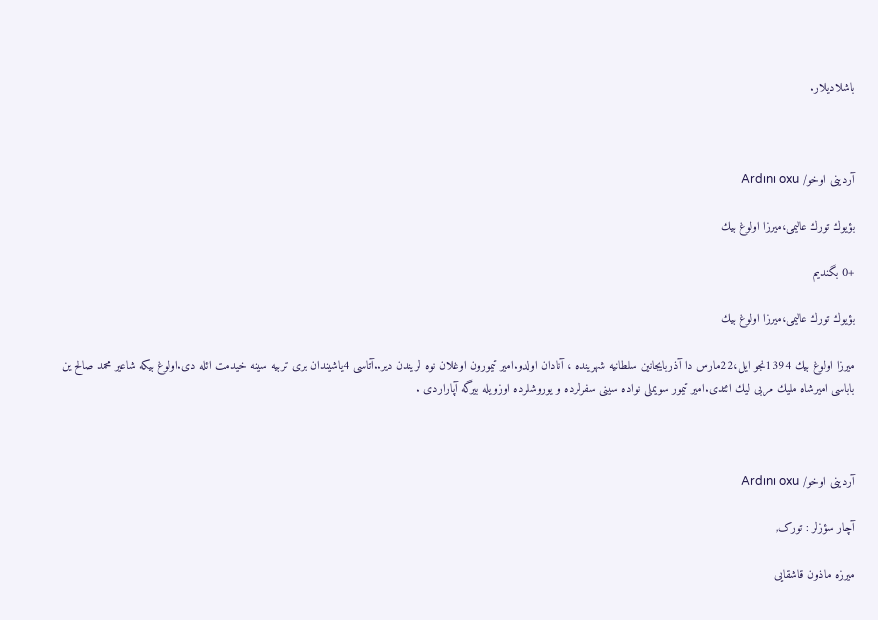باشلادیلار.



آردینی اوخو/ Ardını oxu

بؤیوك تورك عالیمی،میرزا اولوغ بیك

+0 بگندیم

بؤیوك تورك عالیمی،میرزا اولوغ بیك

میرزا اولوغ بیك 1394نجو ایل،22مارس دا آذربایجانین سلطانیه شهرینده ، آنادان اولدو.امیر تیمورون اوغلان نوه لریندن دیر..آتاسی 4یاشیندان بری تربیه سینه خیدمت ائله دی.اولوغ بیكه شاعیر محمد صالح ین باباسی امیرشاه ملیك مربی لیك ائتدی.امیر تیمور سویملی نواده سینی سفرلرده و یوروشلرده اوزویله بیرگه آپاراردی .



آردینی اوخو/ Ardını oxu

آچار سؤزلر : تورک,

میرزه ماذون قاشقایی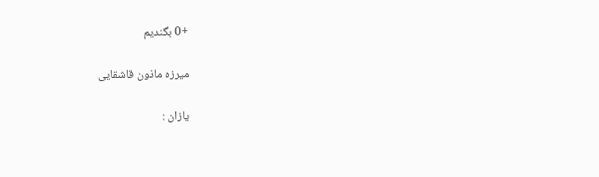+0 بگندیم

میرزه ماذون قاشقایی

یازان :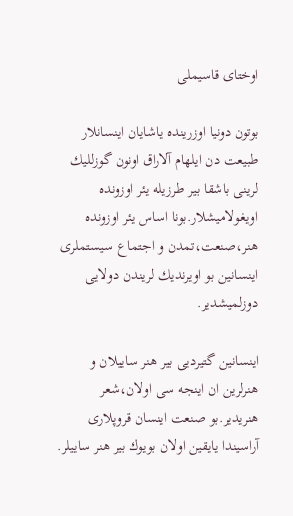اوختای قاسیملی

بوتون دونیا اوزرینده یاشایان اینسانلار طبیعت دن ایلهام آلاراق اونون گوزللیك لرینی باشقا بیر طرزیله یئر اوزونده اویغولامیشلار.بونا اساس یئر اوزونده هنر،صنعت،تمدن و اجتماع سیستملری اینسانین بو اویرندیك لریندن دولایی دوزلمیشدیر.

اینسانین گتیردیی بیر هنر ساییلان و هنرلرین ان اینجه سی اولان،شعر هنریدیر.بو صنعت اینسان قروپلاری آراسیندا یایقین اولان بویوك بیر هنر ساییلر.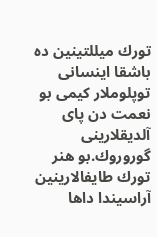تورك میللتینین ده باشقا اینسانی توپلوملار كیمی بو نعمت دن پای آلدیقلارینی گوروروك.بو هنر تورك طایفالارینین آراسیندا داها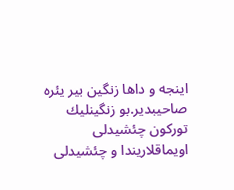اینجه و داها زنگین بیر یئره صاحیبدیر.بو زنگینلیك توركون چئشیدلی اویماقلاریندا و چئشیدلی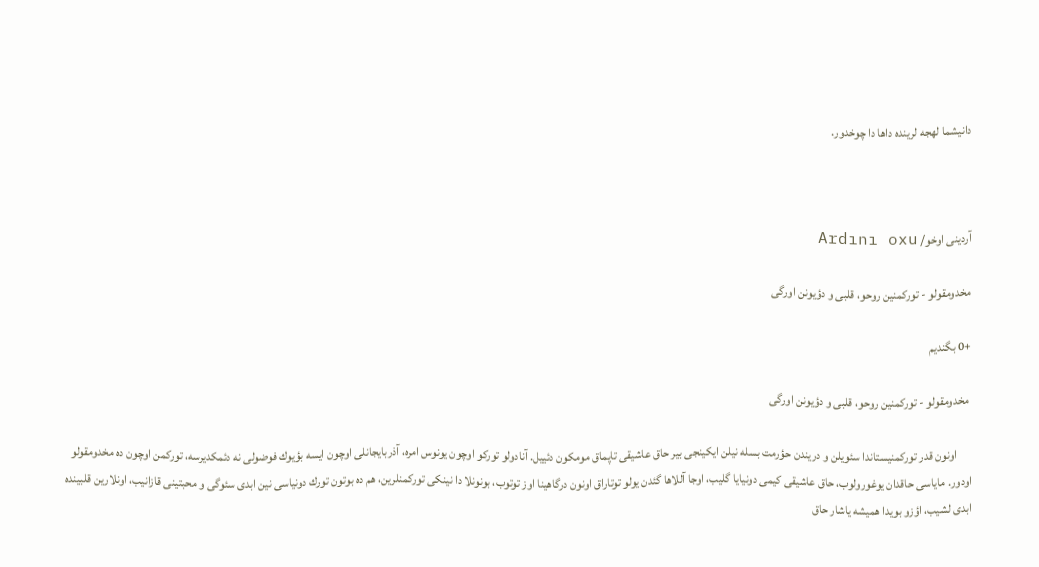دانیشما لهجه لرینده داها دا چوخدور.



آردینی اوخو/ Ardını oxu

مخدومقولو - توركمنین روحو، قلبی و دؤیونن اورگی

+0 بگندیم

 مخدومقولو - توركمنین روحو، قلبی و دؤیونن اورگی

      اونون قدر توركمنیستاندا سئویلن و دریندن حؤرمت بسله نیلن ایكینجی بیر حاق عاشیقی تاپماق مومكون دئییل. آنادولو توركو اوچون یونوس امره، آذربایجانلی اوچون ایسه بؤیوك فوضولی نه دئمكدیرسه، توركمن اوچون ده مخدومقولو اودور. مایاسی حاقدان یوغورولوب، حاق عاشیقی كیمی دونیایا گلیب، اوجا آللاها گئدن یولو توتاراق اونون درگاهینا اوز توتوب، بونونلا دا نینكی توركمنلرین، هم ده بوتون تورك دونیاسی نین ابدی سئوگی و محبتینی قازانیب، اونلارین قلبینده ابدی لشیب، اؤزو بویدا همیشه یاشار حاق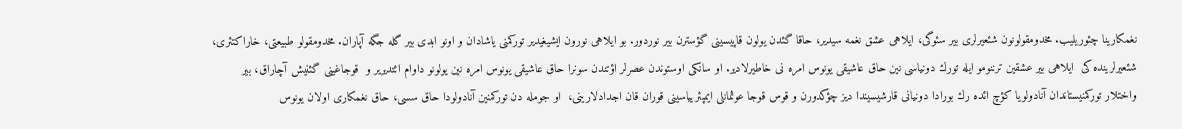نغمكارینا چئوریلیب. مخدومقولونون شئعیرلری بیر سئوگی، ایلاهی عشق نغمه سیدیر، حاقا گئدن یولون قاپیسینی گؤسترن بیر نوردور. بو ایلاهی نورون ایشیغیدیر توركمنی یاشادان و اونو ابدی بیر گله جگه آپاران. مخدومقولو طبیعتی، خاراكتئری، شئعیرلرینده كی  ایلاهی بیر عشقین ترننومو ایله تورك دونیاسی نین حاق عاشیقی یونوس امره نی خاطیرلادیر. او سانكی اوستوندن عصرلر اؤتندن سونرا حاق عاشیقی یونوس امره نین یولونو داوام ائتدیریر و  قوجاغینی گئنیش آچاراق، بیر واختلار توركمنیستاندان آنادولویا كؤچ ائده رك بورادا دونیانی قارشیسیندا دیز چؤكدورن و قوس قوجا عوثمانلی ایمپئرییاسینی قوران قان اجدادلارینی،  او جومله دن توركمنین آنادولودا حاق سسی، حاق نغمكاری اولان یونوس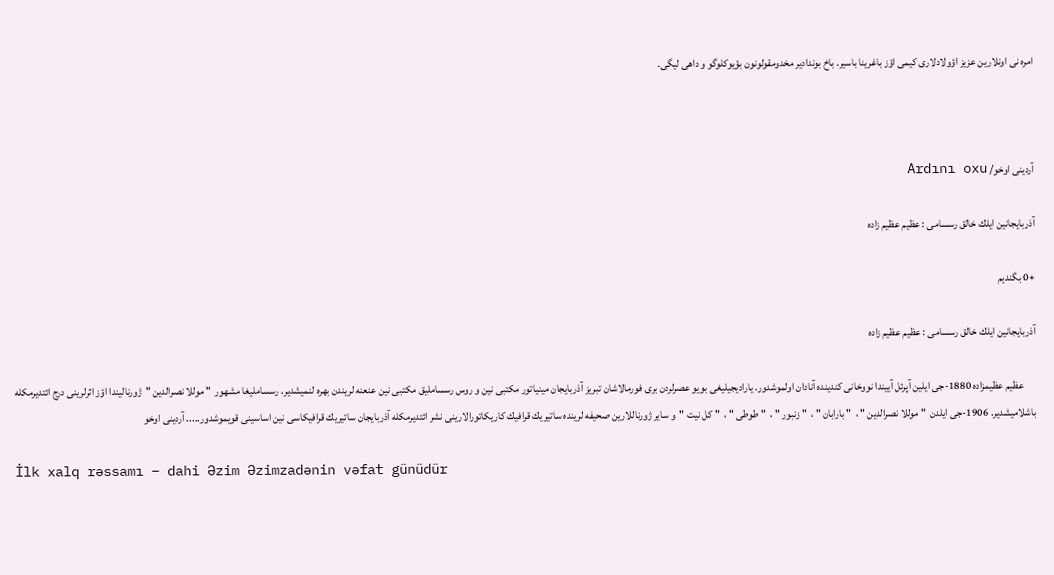امره نی اونلارین عزیز اؤولادلاری كیمی اؤز باغرینا باسیر. باخ بوندادیر مخدومقولونون بؤیوكلوگو و داهی لیگی.



آردینی اوخو/ Ardını oxu

آذربایجانین ایلك خالق رسسامی : عظیم عظیم زاده

+0 بگندیم

آذربایجانین ایلك خالق رسسامی : عظیم عظیم زاده

      عظیم عظیمزاده 1880-جی ایلین آپرئل آییندا نووخانی كندینده آنادان اولموشدور. یارادیجیلیغی بویو عصرلردن بری فورمالاشان تبریز آذربایجان مینیاتور مكتبی نین و روس رسساملیق مكتبی نین عنعنه لریندن بهره لنمیشدیر. رسساملیغا مشهور  " موللا نصرالدین "  ژورنالیندا اؤز اثرلرینی درج ائتدیرمكله باشلامیشدیر. 1906-جی ایلدن  " موللا نصرالدین " ،  " بارابان " ،  " زنبور " ،  " طوطی " ،  " كل نیت "  و سایر ژورناللارین صحیفه لرینده ساتیریك قرافیك كاریكاتورالارینی نشر ائتدیرمكله آذربایجان ساتیریك قرافیكاسی نین اساسینی قویموشدور..... آردینی اوخو

İlk xalq rəssamı – dahi Əzim Əzimzadənin vəfat günüdür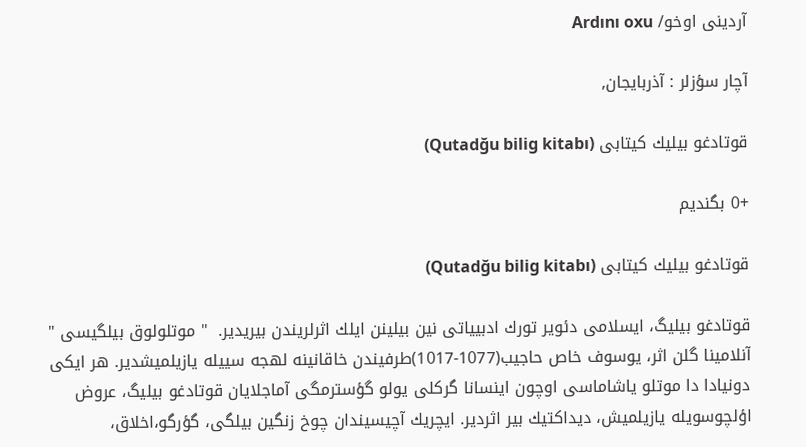آردینی اوخو/ Ardını oxu

آچار سؤزلر : آذربایجان,

قوتادغو بیلیك كیتابی (Qutadğu bilig kitabı)

+0 بگندیم

قوتادغو بیلیك كیتابی (Qutadğu bilig kitabı)

قوتادغو بیلیگ، ایسلامی دئویر تورك ادبییاتی نین بیلینن ایلك اثرلریندن بیریدیر.  " موتلولوق بیلگیسی "  آنلامینا گلن اثر، یوسوف خاص حاجیب(1077-1017)طرفیندن خاقانینه لهجه سییله یازیلمیشدیر. هر ایكی دونیادا دا موتلو یاشاماسی اوچون اینسانا گركلی یولو گؤسترمگی آماجلایان قوتادغو بیلیگ، عروض اؤلچوسویله یازیلمیش، دیداكتیك بیر اثردیر. ایچریك آچیسیندان چوخ زنگین بیلگی، گؤرگو،اخلاق،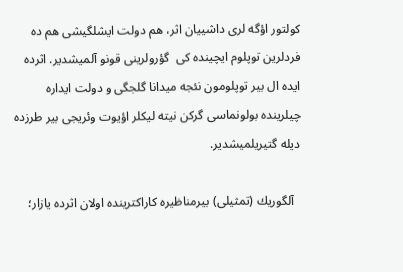كولتور اؤگه لری داشییان اثر، هم دولت ایشلگیشی هم ده فردلرین توپلوم ایچینده كی  گؤرولرینی قونو آلمیشدیر. اثرده ایده ال بیر توپلومون نئجه میدانا گلجگی و دولت ایداره چیلرینده بولونماسی گركن نیته لیكلر اؤیوت وئریجی بیر طرزده دیله گتیریلمیشدیر.

  آلگوریك (تمثیلی) بیرمناظیره كاراكترینده اولان اثرده یازار؛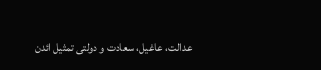عدالت، عاغیل، سعادت و دولتی تمثیل ائدن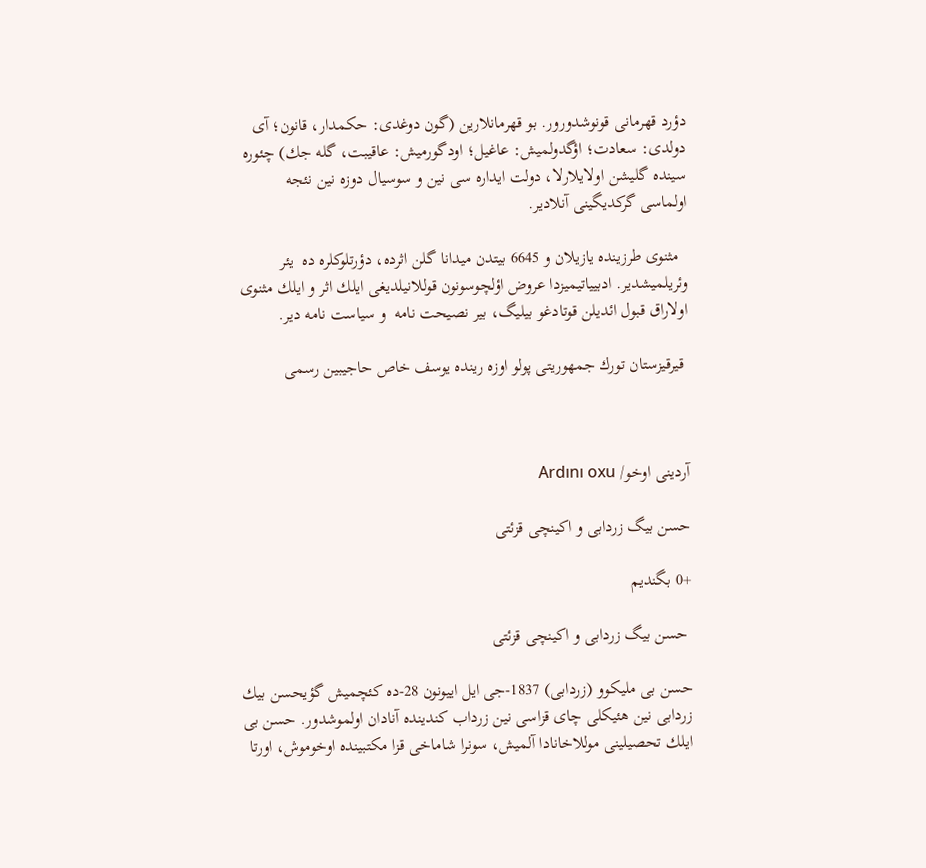دؤرد قهرمانی قونوشدورور. بو قهرمانلارین (گون دوغدی: حكمدار، قانون؛ آی دولدی: سعادت؛ اؤگدولمیش: عاغیل؛ اودگورمیش: عاقیبت، گله جك) چئوره سینده گلیشن اولایلارلا، دولت ایداره سی نین و سوسیال دوزه نین نئجه  اولماسی گركدیگینی آنلادیر.

  مثنوی طرزینده یازیلان و 6645 بیتدن میدانا گلن اثرده، دؤرتلوكلره ده  یئر وئریلمیشدیر. ادبییاتیمیزدا عروض اؤلچوسونون قوللانیلدیغی ایلك اثر و ایلك مثنوی اولاراق قبول ائدیلن قوتادغو بیلیگ، بیر نصیحت نامه  و سیاست نامه دیر.

 قیرقیزستان تورك جمهوریتی پولو اوزه رینده یوسف خاص حاجیبین رسمی



آردینی اوخو/ Ardını oxu

حسن بیگ زردابی و اكینچی قزئتی

+0 بگندیم

 حسن بیگ زردابی و اكینچی قزئتی

حسن بی ملیكوو (زردابی) 1837-جی ایل اییونون 28-ده كئچمیش گؤیحسن بیك زردابی نین هئیكلی چای قزاسی نین زرداب كندینده آنادان اولموشدور. حسن بی ایلك تحصیلینی موللاخانادا آلمیش، سونرا شاماخی قزا مكتبینده اوخوموش، اورتا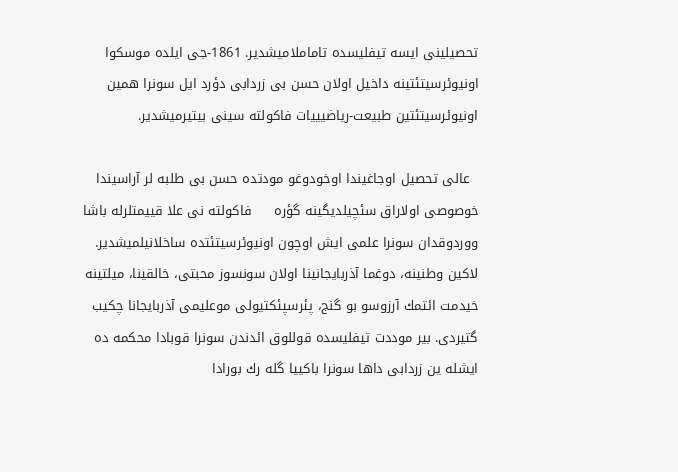تحصیلینی ایسه تیفلیسده تاماملامیشدیر. 1861-جی ایلده موسكوا اونیوئرسیتئتینه داخیل اولان حسن بی زردابی دؤرد ایل سونرا همین اونیوئرسیتئتین طبیعت-ریاضیییات فاكولته سینی بیتیرمیشدیر.

  عالی تحصیل اوجاغیندا اوخودوغو مودتده حسن بی طلبه لر آراسیندا خوصوصی اولاراق سئچیلدیگینه گؤره     فاكولته نی علا قییمتلرله باشا ووردوقدان سونرا علمی ایش اوچون اونیوئرسیتئتده ساخلانیلمیشدیر. لاكین وطنینه، دوغما آذربایجانینا اولان سونسوز محبتی، خالقینا، میلتینه خیدمت ائتمك آرزوسو بو گنج، پئرسپئكتیولی موعلیمی آذربایجانا چكیب گتیردی. بیر موددت تیفلیسده قوللوق ائدندن سونرا قوبادا محكمه ده ایشله ین زردابی داها سونرا باكییا گله رك بورادا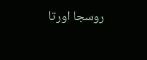روسجا اورتا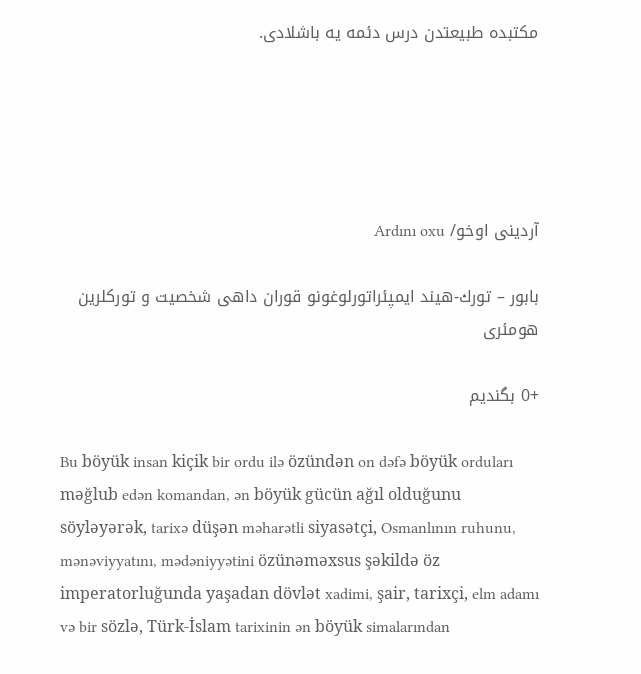مكتبده طبیعتدن درس دئمه یه باشلادی.





آردینی اوخو/ Ardını oxu

بابور – تورك-هیند ایمپئراتورلوغونو قوران داهی شخصیت و توركلرین هومئری

+0 بگندیم

Bu böyük insan kiçik bir ordu ilə özündən on dəfə böyük orduları məğlub edən komandan, ən böyük gücün ağıl olduğunu söyləyərək, tarixə düşən məharətli siyasətçi, Osmanlının ruhunu, mənəviyyatını, mədəniyyətini özünəməxsus şəkildə öz imperatorluğunda yaşadan dövlət xadimi, şair, tarixçi, elm adamı və bir sözlə, Türk-İslam tarixinin ən böyük simalarından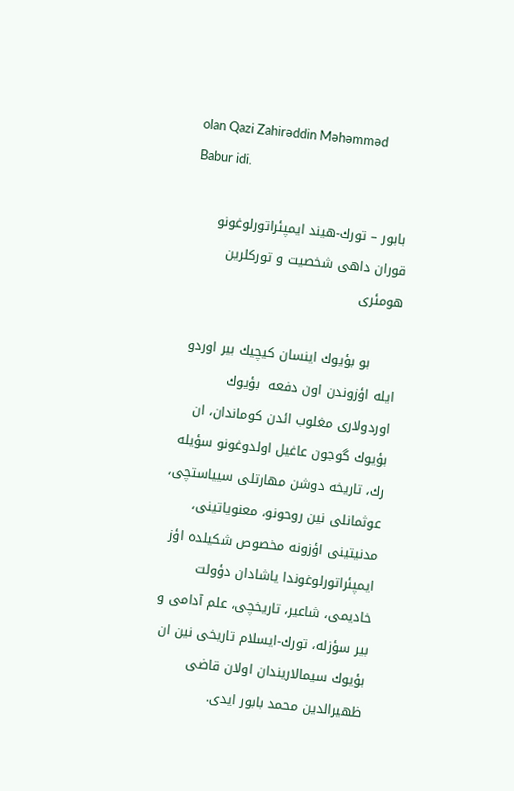olan Qazi Zahirəddin Məhəmməd Babur idi.

 بابور – تورك-هیند ایمپئراتورلوغونو قوران داهی شخصیت و توركلرین هومئری

      بو بؤیوك اینسان كیچیك بیر اوردو ایله اؤزوندن اون دفعه  بؤیوك اوردولاری مغلوب ائدن كوماندان، ان بؤیوك گوجون عاغیل اولدوغونو سؤیله رك، تاریخه دوشن مهارتلی سییاستچی، عوثمانلی نین روحونو، معنویاتینی، مدنیتینی اؤزونه مخصوص شكیلده اؤز ایمپئراتورلوغوندا یاشادان دؤولت خادیمی، شاعیر، تاریخچی، علم آدامی و بیر سؤزله، تورك-ایسلام تاریخی نین ان بؤیوك سیمالاریندان اولان قاضی ظهیرالدین محمد بابور ایدی.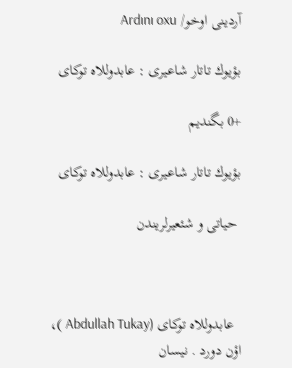آردینی اوخو/ Ardını oxu

بؤیوك تاتار شاعیری : عابدوللاه توكای

+0 بگندیم

بؤیوك تاتار شاعیری : عابدوللاه توكای

 حیاتی و شئعیرلریندن



  عابدوللاه توكای (Abdullah Tukay )، اؤن دورد . نیسان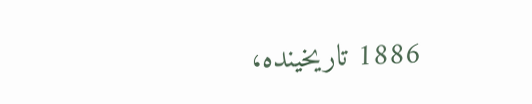1886 تاریخینده،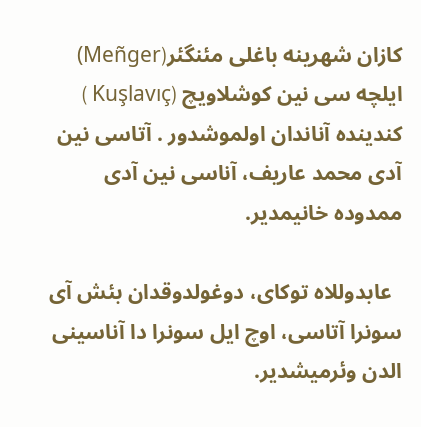كازان شهرینه باغلی مئنگئر(Meñger) ایلچه سی نین كوشلاویچ (Kuşlavıç )  كندینده آناندان اولموشدور . آتاسی نین آدی محمد عاریف، آناسی نین آدی ممدوده خانیمدیر.

  عابدوللاه توكای، دوغولدوقدان بئش آی سونرا آتاسی، اوچ ایل سونرا دا آناسینی الدن وئرمیشدیر.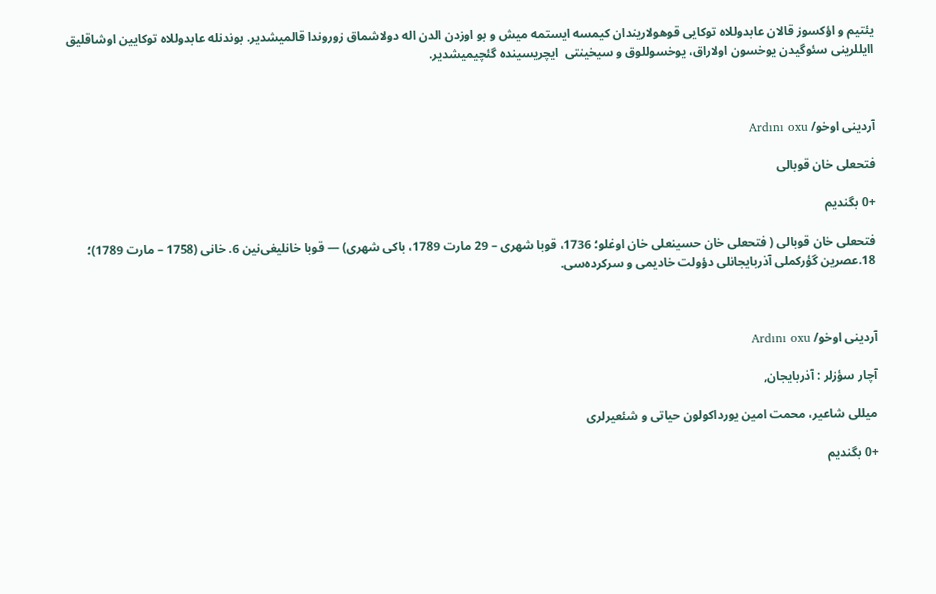یئتیم و اؤكسوز قالان عابدوللاه توكایی قوهولاریندان كیمسه ایستمه میش و بو اوزدن الدن اله دولاشماق زوروندا قالمیشدیر. بوندنله عابدوللاه توكایین اوشاقلیق اایللرینی سئوگیدن یوخسون اولاراق، یوخسوللوق و سیخینتی  ایچریسینده گئچیمیشدیر.



آردینی اوخو/ Ardını oxu

فتحعلی خان قوبالی

+0 بگندیم

فتحعلی خان قوبالی ( فتحعلی خان حسینعلی خان اوغلو؛ 1736، قوبا شهری – 29 مارت 1789، باکی شهری) — قوبا خانلیغی‌نین 6. خانی (1758 – مارت 1789)؛ 18.عصرین گؤرکملی آذربایجانلی دؤولت خادیمی و سرکرده‌سی.



آردینی اوخو/ Ardını oxu

آچار سؤزلر : آذربایجان,

میللی شاعیر، محمت امین یورداكولون حیاتی و شئعیرلری

+0 بگندیم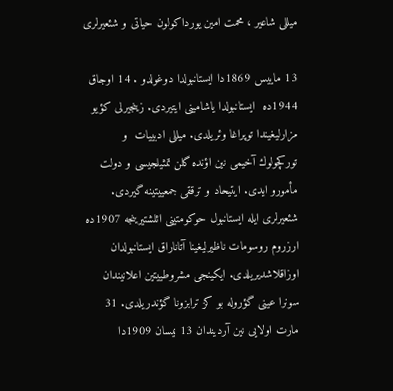میللی شاعیر ، محمت امین یورداكولون حیاتی و شئعیرلری

13 ماییس 1869دا ایستانبولدا دوغولدو . 14 اوجاق 1944ده  ایستانبولدا یاشامینی ایتیردی. زینجیرلی كؤیو مزارلیغیندا توپراغا وئریلدی. میللی ادبییات  و توركچولوك آخیمی نین اؤنده گلن تمثیلجیسی و دولت مأمورو ایدی. ایتیحاد و ترققی جمعییتینه گیردی. شئعیرلری ایله ایستانبول حوكومتینی ائلشتیرینجه 1907ده ارزروم روسومات ناظیرلیغینا آتاناراق ایستانبولدان اوزاقلاشدیریلدی. ایكینجی مشروطییتین اعلانیندان سونرا عینی گؤروله بو كز ترابزونا گؤندریلدی. 31 مارت اولایی نین آردیندان 13 نیسان 1909دا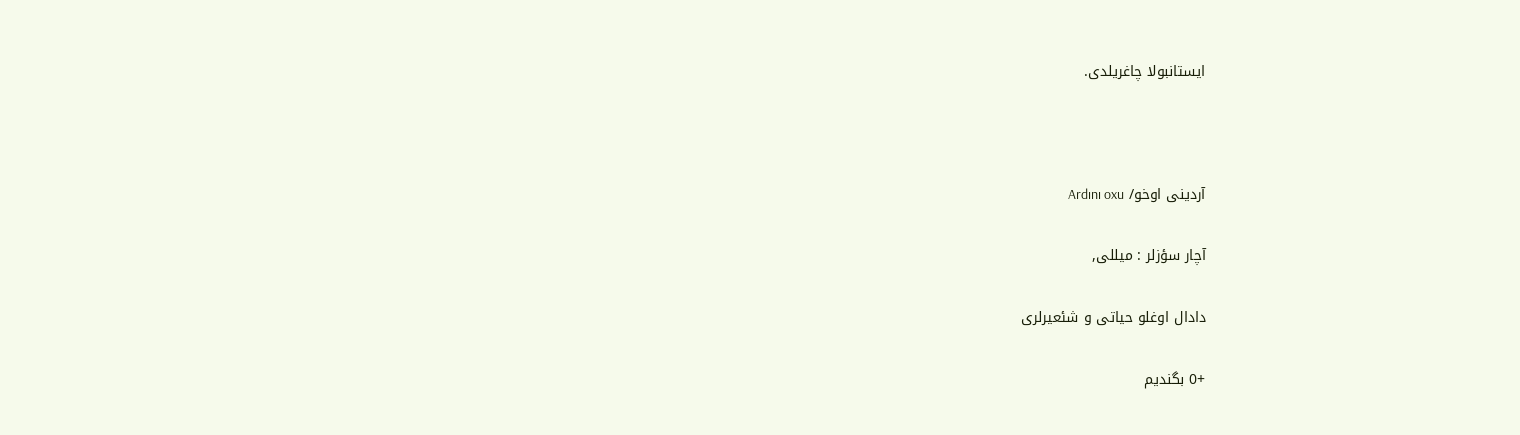ایستانبولا چاغریلدی.



آردینی اوخو/ Ardını oxu

آچار سؤزلر : میللی,

دادال اوغلو حیاتی و شئعیرلری

+0 بگندیم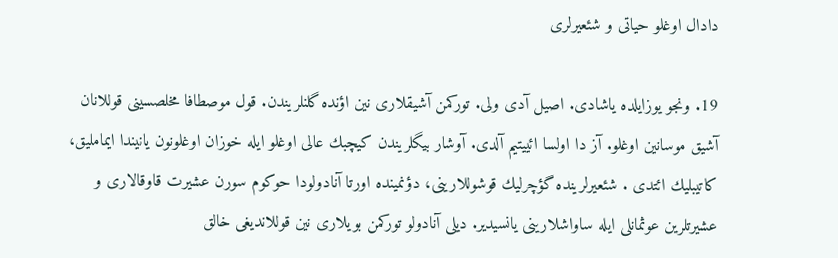دادال اوغلو حیاتی و شئعیرلری

19. ونجو یوزایلده یاشادی. اصیل آدی ولی. توركمن آشیقلاری نین اؤنده گلنلریندن. قول موصطافا مخلصسینی قوللانان آشیق موسانین اوغلو. آز دا اولسا ائییتیم آلدی. آوشار بیگلریندن كیچبك عالی اوغلو ایله خوزان اوغلونون یانیندا ایماملیق، كاتیبلیك ائتدی . شئعیرلرینده گؤچرلیك قوشوللارینی، دؤنمینده اورتا آنادولودا حوكوم سورن عشیرت قاوقالاری و عشیرتلرین عوثمانلی ایله ساواشلارینی یانسیدیر. دیلی آنادولو توركمن بویلاری نین قوللاندیغی خالق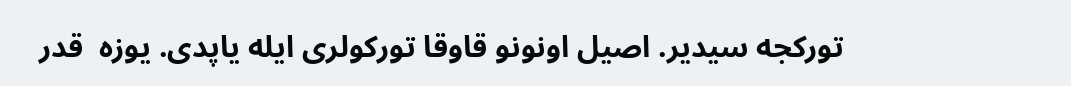توركجه سیدیر. اصیل اونونو قاوقا توركولری ایله یاپدی. یوزه  قدر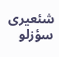شئعیری سؤزلو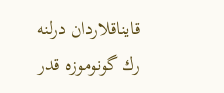قایناقلاردان درلنه رك گونوموزه قدر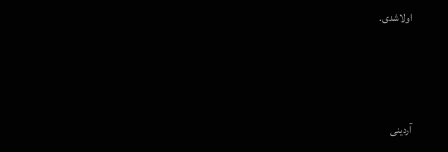اولاشدی.



آردینی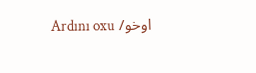اوخو/ Ardını oxu